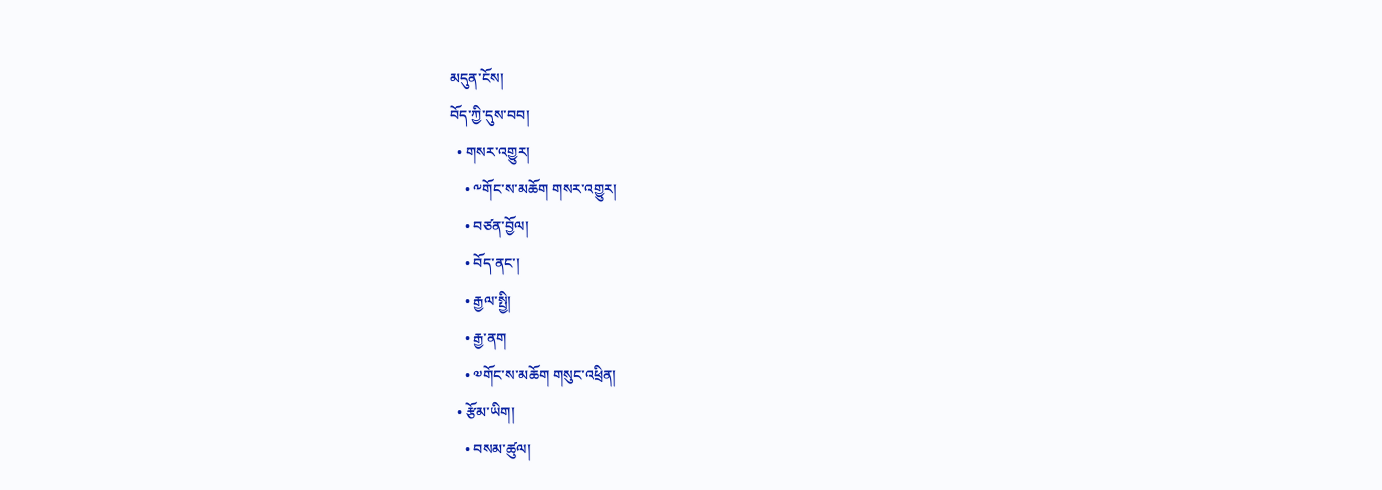མདུན་ངོས།
བོད་ཀྱི་དུས་བབ།
  • གསར་འགྱུར།
    • ༸གོང་ས་མཆོག གསར་འགྱུར།
    • བཙན་བྱོལ།
    • བོད་ནང་།
    • རྒྱལ་སྤྱི།
    • རྒྱ་ནག
    • ༧གོང་ས་མཆོག གསུང་འཕྲིན།
  • རྩོམ་ཡིག།
    • བསམ་ཚུལ།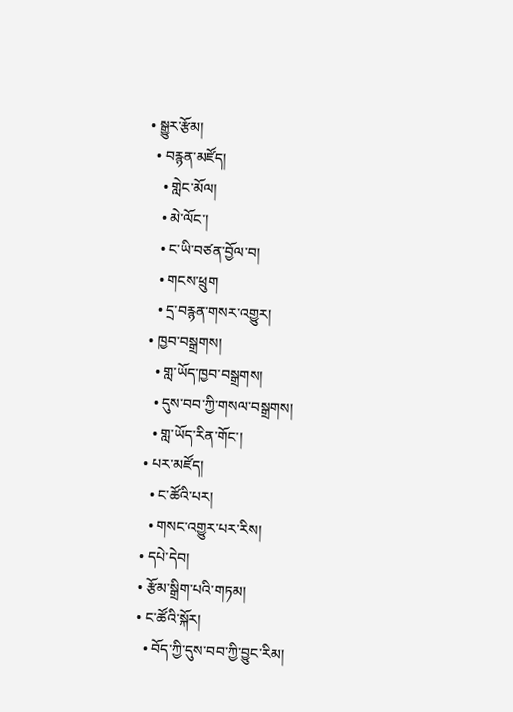• སྒྱུར་རྩོམ།
  • བརྙན་མཛོད།
    • གླེང་མོལ།
    • མེ་ལོང་།
    • ང་ཡི་བཙན་བྱོལ་བ།
    • གངས་ཕྲུག
    • དྲ་བརྙན་གསར་འགྱུར།
  • ཁྱབ་བསྒྲགས།
    • གླ་ཡོད་ཁྱབ་བསྒྲགས།
    • དུས་བབ་ཀྱི་གསལ་བསྒྲགས།
    • གླ་ཡོད་རིན་གོང་།
  • པར་མཛོད།
    • ང་ཚོའི་པར།
    • གསང་འགྱུར་པར་རིས།
  • དཔེ་དེབ།
  • རྩོམ་སྒྲིག་པའི་གཏམ།
  • ང་ཚོའི་སྐོར།
    • བོད་ཀྱི་དུས་བབ་ཀྱི་བྱུང་རིམ།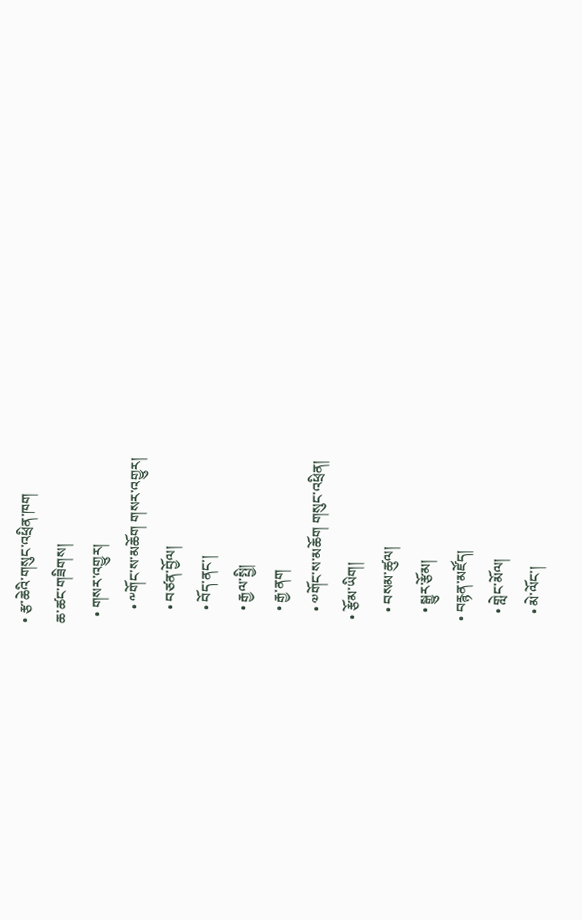• རྩ་ཆེའི་གསུང་འཕྲིན་ཁག
ཆ་ཚང་གཟིགས།
  • གསར་འགྱུར།
    • ༸གོང་ས་མཆོག གསར་འགྱུར།
    • བཙན་བྱོལ།
    • བོད་ནང་།
    • རྒྱལ་སྤྱི།
    • རྒྱ་ནག
    • ༧གོང་ས་མཆོག གསུང་འཕྲིན།
  • རྩོམ་ཡིག།
    • བསམ་ཚུལ།
    • སྒྱུར་རྩོམ།
  • བརྙན་མཛོད།
    • གླེང་མོལ།
    • མེ་ལོང་།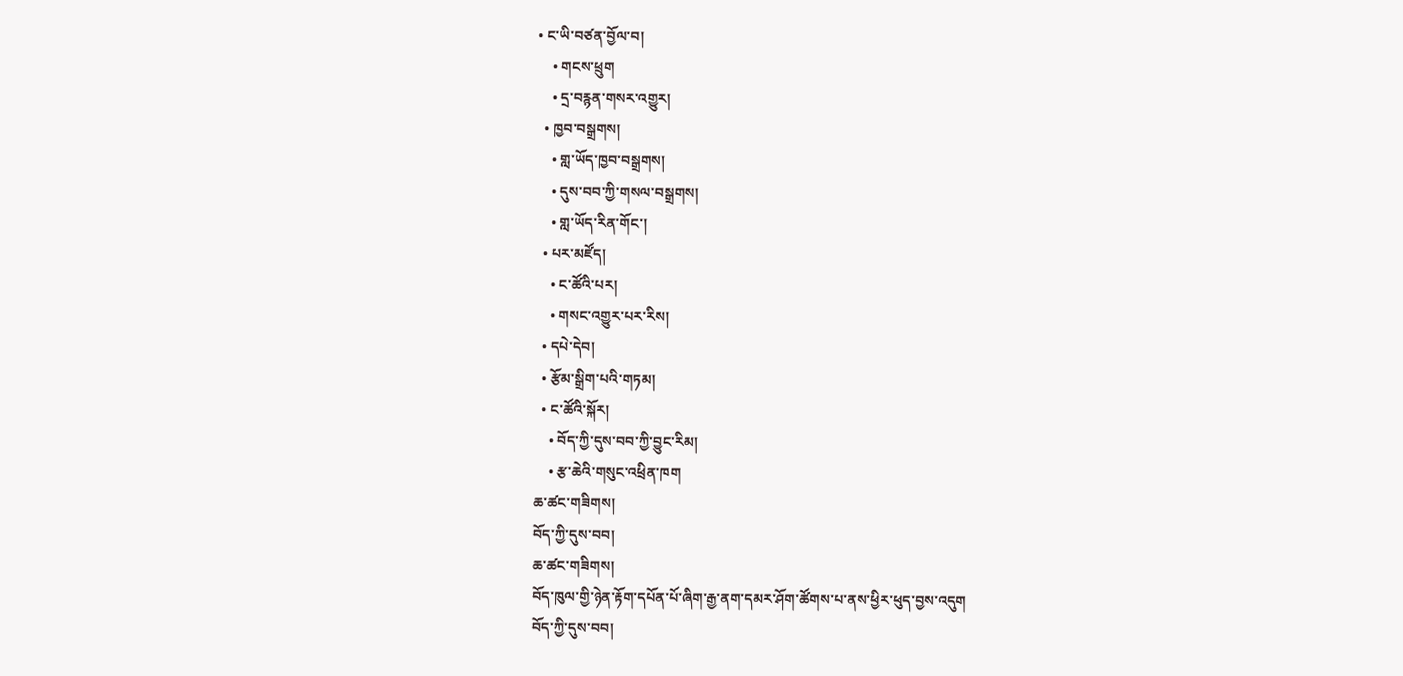• ང་ཡི་བཙན་བྱོལ་བ།
    • གངས་ཕྲུག
    • དྲ་བརྙན་གསར་འགྱུར།
  • ཁྱབ་བསྒྲགས།
    • གླ་ཡོད་ཁྱབ་བསྒྲགས།
    • དུས་བབ་ཀྱི་གསལ་བསྒྲགས།
    • གླ་ཡོད་རིན་གོང་།
  • པར་མཛོད།
    • ང་ཚོའི་པར།
    • གསང་འགྱུར་པར་རིས།
  • དཔེ་དེབ།
  • རྩོམ་སྒྲིག་པའི་གཏམ།
  • ང་ཚོའི་སྐོར།
    • བོད་ཀྱི་དུས་བབ་ཀྱི་བྱུང་རིམ།
    • རྩ་ཆེའི་གསུང་འཕྲིན་ཁག
ཆ་ཚང་གཟིགས།
བོད་ཀྱི་དུས་བབ།
ཆ་ཚང་གཟིགས།
བོད་ཁུལ་གྱི་ཉེན་རྟོག་དཔོན་པོ་ཞིག་རྒྱ་ནག་དམར་ཤོག་ཚོགས་པ་ནས་ཕྱིར་ཕུད་བྱས་འདུག
བོད་ཀྱི་དུས་བབ།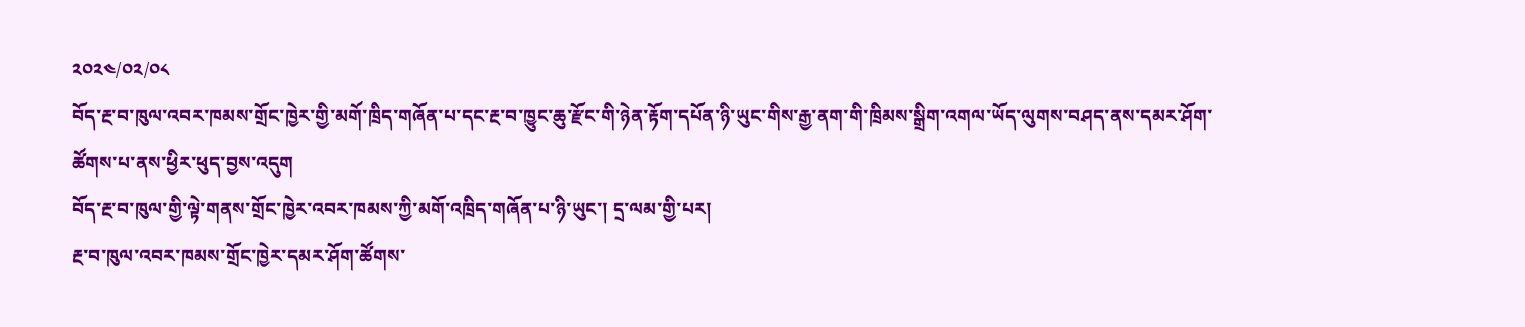༢༠༢༤/༠༢/༠༨
བོད་རྔ་བ་ཁུལ་འབར་ཁམས་གྲོང་ཁྱེར་གྱི་མགོ་ཁྲིད་གཞོན་པ་དང་རྔ་བ་ཁྱུང་ཆུ་རྫོང་གི་ཉེན་རྟོག་དཔོན་ཉི་ཡུང་གིས་རྒྱ་ནག་གི་ཁྲིམས་སྒྲིག་འགལ་ཡོད་ལུགས་བཤད་ནས་དམར་ཤོག་ཚོགས་པ་ནས་ཕྱིར་ཕུད་བྱས་འདུག
བོད་རྔ་བ་ཁུལ་གྱི་ལྟེ་གནས་གྲོང་ཁྱེར་འབར་ཁམས་ཀྱི་མགོ་འཁྲིད་གཞོན་པ་ཉི་ཡུང་། དྲ་ལམ་གྱི་པར།
རྔ་བ་ཁུལ་འབར་ཁམས་གྲོང་ཁྱེར་དམར་ཤོག་ཚོགས་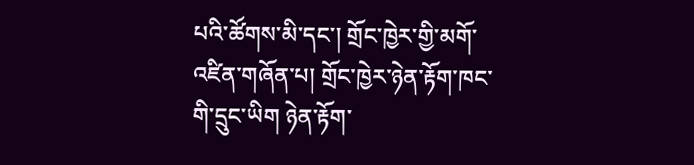པའི་ཚོགས་མི་དང་། གྲོང་ཁྱེར་གྱི་མགོ་འཛིན་གཞོན་པ། གྲོང་ཁྱེར་ཉེན་རྟོག་ཁང་གི་དྲུང་ཡིག ཉེན་རྟོག་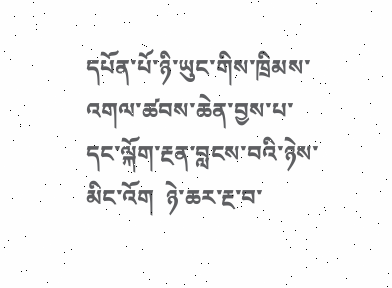དཔོན་པོ་ཉི་ཡུང་གིས་ཁྲིམས་འགལ་ཚབས་ཆེན་བྱས་པ་དང་ལྐོག་རྔན་བླངས་བའི་ཉེས་མིང་འོག  ཉེ་ཆར་རྔ་བ་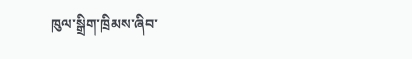ཁུལ་སྒྲིག་ཁྲིམས་ཞིབ་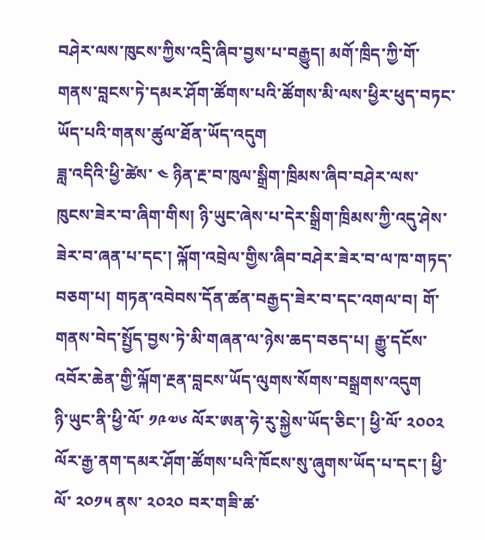བཤེར་ལས་ཁུངས་ཀྱིས་འདྲི་ཞིབ་བྱས་པ་བརྒྱུད། མགོ་ཁྲིད་ཀྱི་གོ་གནས་བླངས་ཏེ་དམར་ཤོག་ཚོགས་པའི་ཚོགས་མི་ལས་ཕྱིར་ཕུད་བཏང་ཡོད་པའི་གནས་ཚུལ་ཐོན་ཡོད་འདུག
ཟླ་འདིའི་ཕྱི་ཚེས་ ༤ ཉིན་རྔ་བ་ཁུལ་སྒྲིག་ཁྲིམས་ཞིབ་བཤེར་ལས་ཁུངས་ཟེར་བ་ཞིག་གིས། ཉི་ཡུང་ཞེས་པ་དེར་སྒྲིག་ཁྲིམས་ཀྱི་འདུ་ཤེས་ཟེར་བ་ཞན་པ་དང་། ལྐོག་འབྲེལ་གྱིས་ཞིབ་བཤེར་ཟེར་བ་ལ་ཁ་གཏད་བཅག་པ། གཏན་འབེབས་དོན་ཚན་བརྒྱད་ཟེར་བ་དང་འགལ་བ། གོ་གནས་བེད་སྤྱོད་བྱས་ཏེ་མི་གཞན་ལ་ཉེས་ཆད་བཅད་པ། རྒྱུ་དངོས་འབོར་ཆེན་གྱི་ལྐོག་རྔན་བླངས་ཡོད་ལུགས་སོགས་བསྒྲགས་འདུག
ཉི་ཡུང་ནི་ཕྱི་ལོ་ ༡༩༧༦ ལོར་ཨན་ཧེ་རུ་སྐྱེས་ཡོད་ཅིང་། ཕྱི་ལོ་ ༢༠༠༢ ལོར་རྒྱ་ནག་དམར་ཤོག་ཚོགས་པའི་ཁོངས་སུ་ཞུགས་ཡོད་པ་དང་། ཕྱི་ལོ་ ༢༠༡༥ ནས་ ༢༠༢༠ བར་གཟི་ཚ་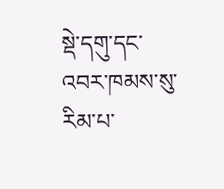སྡེ་དགུ་དང་འབར་ཁམས་སུ་རིམ་པ་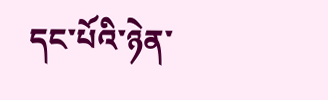དང་པོའི་ཉེན་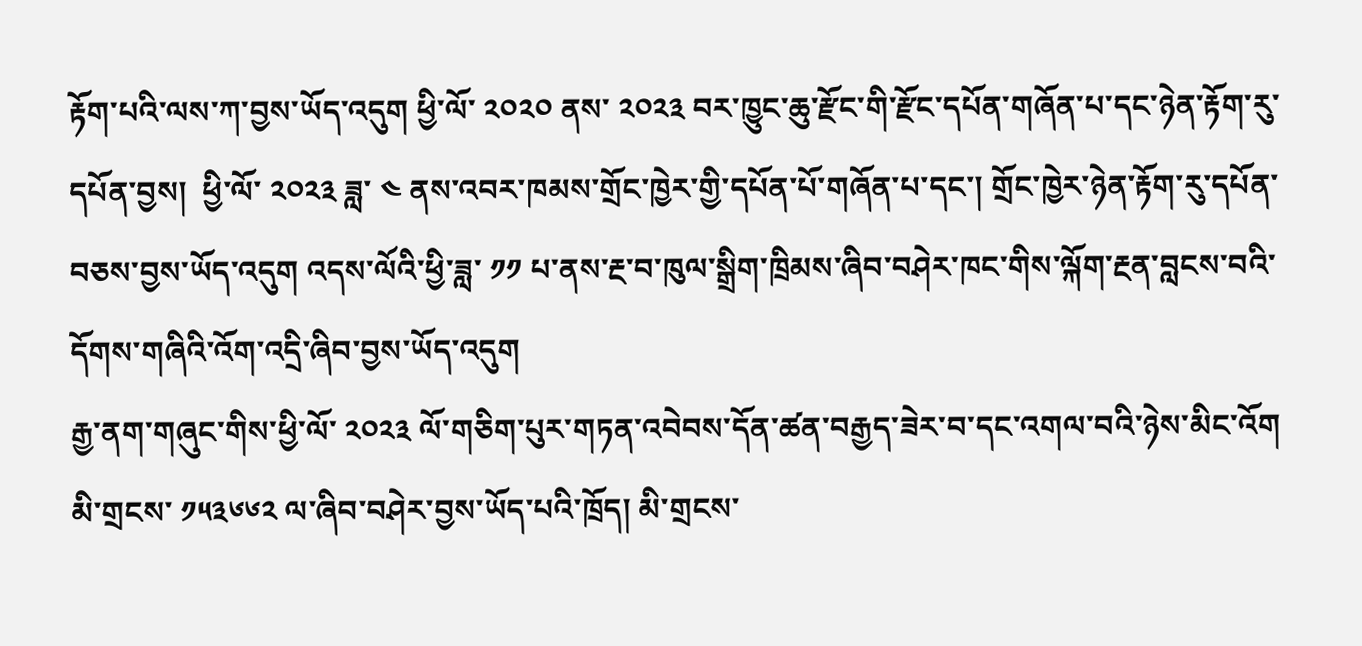རྟོག་པའི་ལས་ཀ་བྱས་ཡོད་འདུག ཕྱི་ལོ་ ༢༠༢༠ ནས་ ༢༠༢༣ བར་ཁྱུང་ཆུ་རྫོང་གི་རྫོང་དཔོན་གཞོན་པ་དང་ཉེན་རྟོག་རུ་དཔོན་བྱས།  ཕྱི་ལོ་ ༢༠༢༣ ཟླ་ ༤ ནས་འབར་ཁམས་གྲོང་ཁྱེར་གྱི་དཔོན་པོ་གཞོན་པ་དང་། གྲོང་ཁྱེར་ཉེན་རྟོག་རུ་དཔོན་བཅས་བྱས་ཡོད་འདུག འདས་ལོའི་ཕྱི་ཟླ་ ༡༡ པ་ནས་རྔ་བ་ཁུལ་སྒྲིག་ཁྲིམས་ཞིབ་བཤེར་ཁང་གིས་ལྐོག་རྔན་བླངས་བའི་དོགས་གཞིའི་འོག་འདྲི་ཞིབ་བྱས་ཡོད་འདུག
རྒྱ་ནག་གཞུང་གིས་ཕྱི་ལོ་ ༢༠༢༣ ལོ་གཅིག་པུར་གཏན་འབེབས་དོན་ཚན་བརྒྱད་ཟེར་བ་དང་འགལ་བའི་ཉེས་མིང་འོག མི་གྲངས་ ༡༥༣༦༦༢ ལ་ཞིབ་བཤེར་བྱས་ཡོད་པའི་ཁྲོད། མི་གྲངས་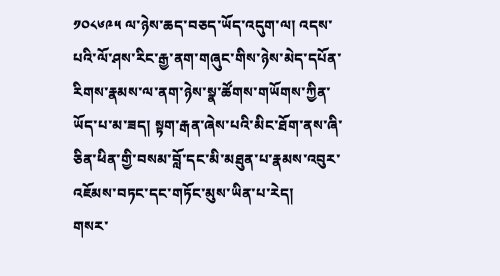༡༠༨༦༩༥ ལ་ཉེས་ཆད་བཅད་ཡོད་འདུག་ལ། འདས་པའི་ལོ་ཤས་རིང་རྒྱ་ནག་གཞུང་གིས་ཉེས་མེད་དཔོན་རིགས་རྣམས་ལ་ནག་ཉེས་སྣ་ཚོགས་གཡོགས་ཀྱིན་ཡོད་པ་མ་ཟད། སྟག་རྒན་ཞེས་པའི་མིང་ཐོག་ནས་ཞི་ཅིན་ཕིན་གྱི་བསམ་བློ་དང་མི་མཐུན་པ་རྣམས་འབུར་འཇོམས་བཏང་དང་གཏོང་མུས་ཡིན་པ་རེད།
གསར་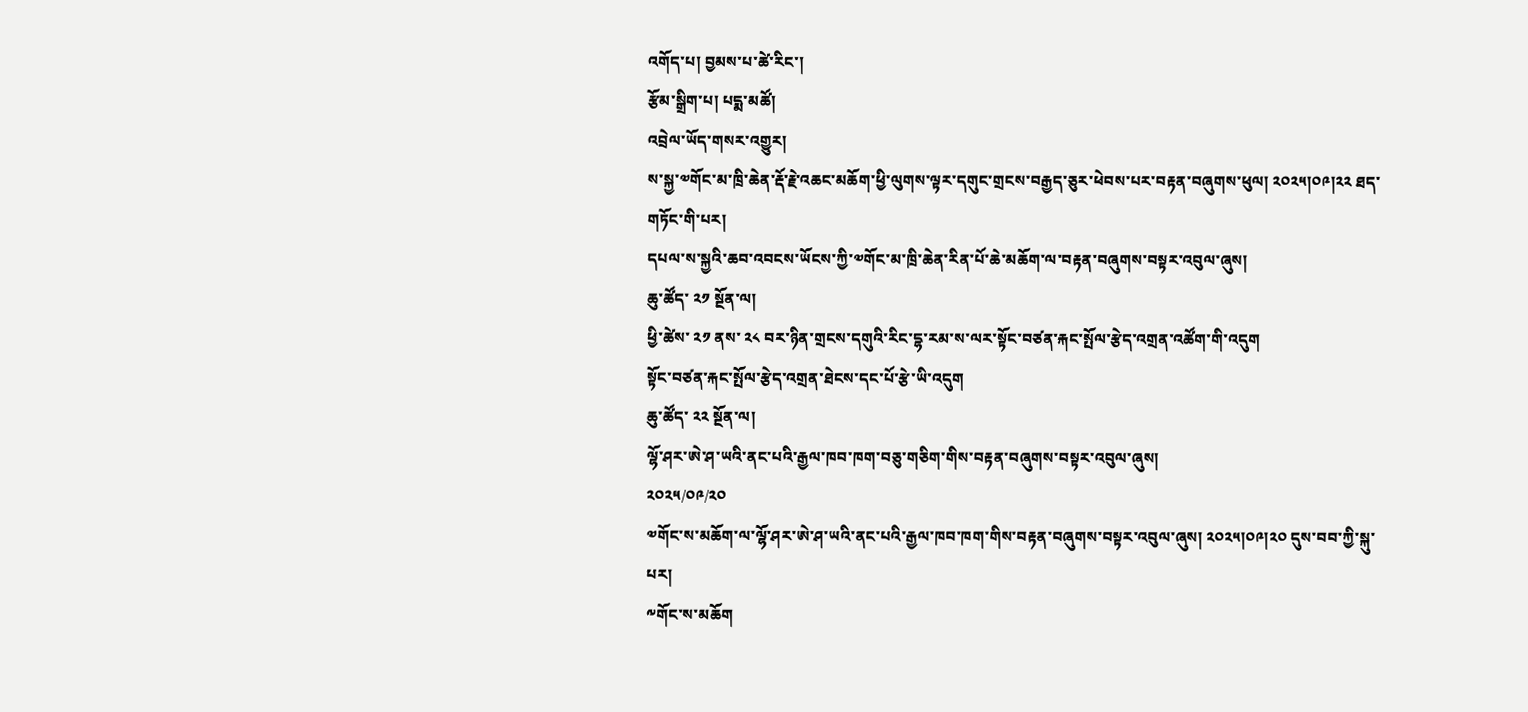འགོད་པ། བྱམས་པ་ཚེ་རིང་།
རྩོམ་སྒྲིག་པ། པདྨ་མཚོ།
འབྲེལ་ཡོད་གསར་འགྱུར།
ས་སྐྱ་༧གོང་མ་ཁྲི་ཆེན་རྡོ་རྗེ་འཆང་མཆོག་ཕྱི་ལུགས་ལྟར་དགུང་གྲངས་བརྒྱད་ཅུར་ཕེབས་པར་བརྟན་བཞུགས་ཕུལ། ༢༠༢༥།༠༩།༢༢ ཐད་གཏོང་གི་པར།
དཔལ་ས་སྐྱའི་ཆབ་འབངས་ཡོངས་ཀྱི་༧གོང་མ་ཁྲི་ཆེན་རིན་པོ་ཆེ་མཆོག་ལ་བརྟན་བཞུགས་བསྟར་འབུལ་ཞུས།
ཆུ་ཚོད་ ༢༡ སྔོན་ལ།
ཕྱི་ཚེས་ ༢༡ ནས་ ༢༨ བར་ཉིན་གྲངས་དགུའི་རིང་དྷ་རམ་ས་ལར་སྟོང་བཙན་རྐང་སྤོལ་རྩེད་འགྲན་འཚོག་གི་འདུག
སྟོང་བཙན་རྐང་སྤོལ་རྩེད་འགྲན་ཐེངས་དང་པོ་རྩེ་ཡི་འདུག
ཆུ་ཚོད་ ༢༢ སྔོན་ལ།
ལྷོ་ཤར་ཨེ་ཤ་ཡའི་ནང་པའི་རྒྱལ་ཁབ་ཁག་བཅུ་གཅིག་གིས་བརྟན་བཞུགས་བསྟར་འབུལ་ཞུས།
༢༠༢༥/༠༩/༢༠
༧གོང་ས་མཆོག་ལ་ལྷོ་ཤར་ཨེ་ཤ་ཡའི་ནང་པའི་རྒྱལ་ཁབ་ཁག་གིས་བརྟན་བཞུགས་བསྟར་འབུལ་ཞུས། ༢༠༢༥།༠༩།༢༠ དུས་བབ་ཀྱི་སྐུ་པར།
༸གོང་ས་མཆོག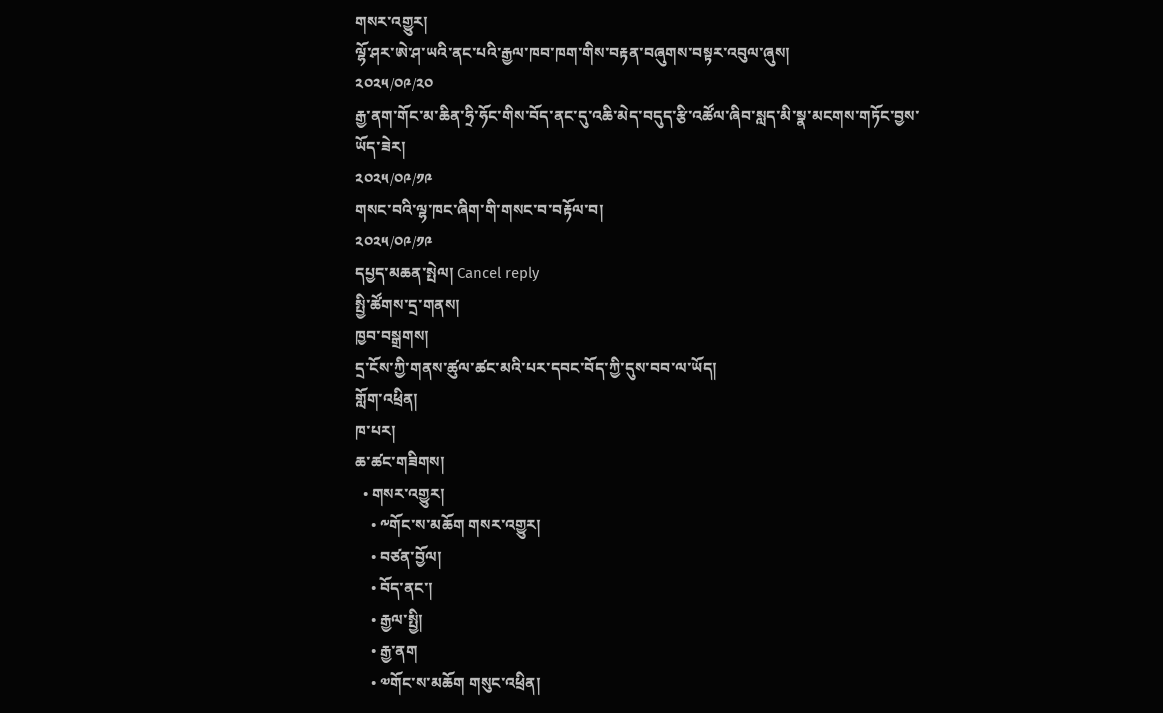གསར་འགྱུར།
ལྷོ་ཤར་ཨེ་ཤ་ཡའི་ནང་པའི་རྒྱལ་ཁབ་ཁག་གིས་བརྟན་བཞུགས་བསྟར་འབུལ་ཞུས།
༢༠༢༥/༠༩/༢༠
རྒྱ་ནག་གོང་མ་ཆིན་ཧྲི་ཧོང་གིས་བོད་ནང་དུ་འཆི་མེད་བདུད་རྩི་འཚོལ་ཞིབ་སླད་མི་སྣ་མངགས་གཏོང་བྱས་ཡོད་ཟེར།
༢༠༢༥/༠༩/༡༩
གསང་བའི་ལྷ་ཁང་ཞིག་གི་གསང་བ་བརྟོལ་བ།
༢༠༢༥/༠༩/༡༩
དཔྱད་མཆན་སྤེལ། Cancel reply
སྤྱི་ཚོགས་དྲ་གནས།
ཁྱབ་བསྒྲགས།
དྲ་ངོས་ཀྱི་གནས་ཚུལ་ཚང་མའི་པར་དབང་བོད་ཀྱི་དུས་བབ་ལ་ཡོད།
གློག་འཕྲིན།
ཁ་པར།
ཆ་ཚང་གཟིགས།
  • གསར་འགྱུར།
    • ༸གོང་ས་མཆོག གསར་འགྱུར།
    • བཙན་བྱོལ།
    • བོད་ནང་།
    • རྒྱལ་སྤྱི།
    • རྒྱ་ནག
    • ༧གོང་ས་མཆོག གསུང་འཕྲིན།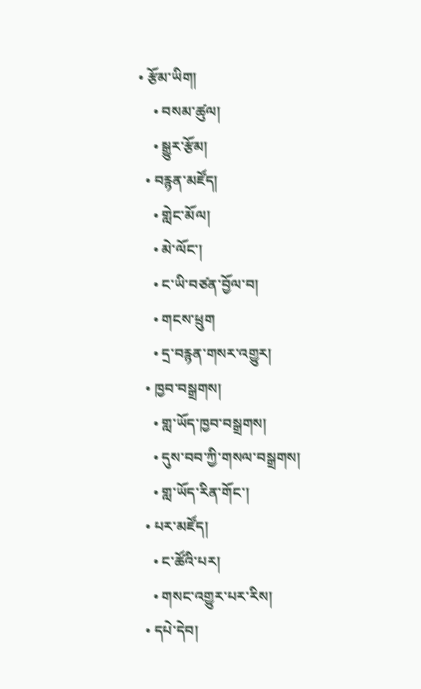• རྩོམ་ཡིག།
    • བསམ་ཚུལ།
    • སྒྱུར་རྩོམ།
  • བརྙན་མཛོད།
    • གླེང་མོལ།
    • མེ་ལོང་།
    • ང་ཡི་བཙན་བྱོལ་བ།
    • གངས་ཕྲུག
    • དྲ་བརྙན་གསར་འགྱུར།
  • ཁྱབ་བསྒྲགས།
    • གླ་ཡོད་ཁྱབ་བསྒྲགས།
    • དུས་བབ་ཀྱི་གསལ་བསྒྲགས།
    • གླ་ཡོད་རིན་གོང་།
  • པར་མཛོད།
    • ང་ཚོའི་པར།
    • གསང་འགྱུར་པར་རིས།
  • དཔེ་དེབ།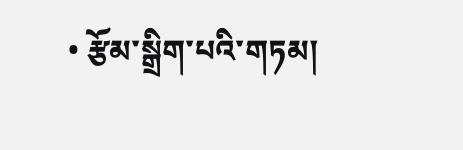• རྩོམ་སྒྲིག་པའི་གཏམ།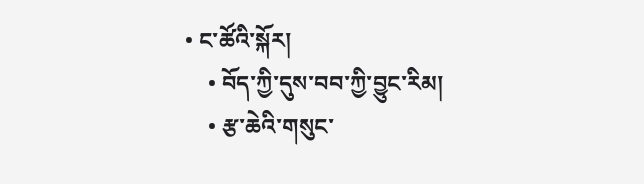• ང་ཚོའི་སྐོར།
    • བོད་ཀྱི་དུས་བབ་ཀྱི་བྱུང་རིམ།
    • རྩ་ཆེའི་གསུང་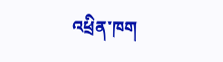འཕྲིན་ཁག